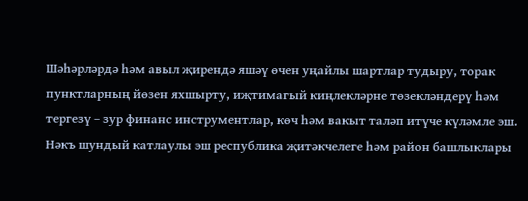Шәһәрләрдә һәм авыл җирендә яшәү өчен уңайлы шартлар тудыру, торак пунктларның йөзен яхшырту, иҗтимагый киңлекләрне төзекләндерү һәм тергезү – зур финанс инструментлар, көч һәм вакыт таләп итүче күләмле эш. Нәкъ шундый катлаулы эш республика җитәкчелеге һәм район башлыклары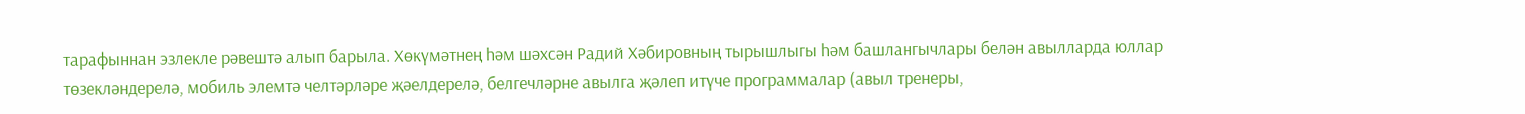тарафыннан эзлекле рәвештә алып барыла. Хөкүмәтнең һәм шәхсән Радий Хәбировның тырышлыгы һәм башлангычлары белән авылларда юллар төзекләндерелә, мобиль элемтә челтәрләре җәелдерелә, белгечләрне авылга җәлеп итүче программалар (авыл тренеры,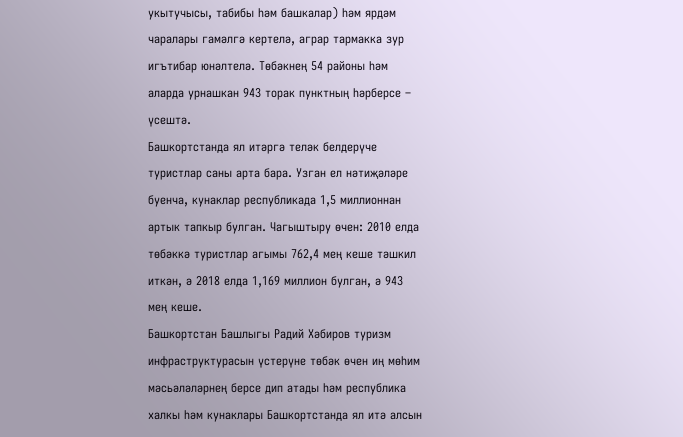укытучысы, табибы һәм башкалар) һәм ярдәм чаралары гамәлгә кертелә, аграр тармакка зур игътибар юнәлтелә. Төбәкнең 54 районы һәм аларда урнашкан 943 торак пунктның һәрберсе – үсештә.
Башкортстанда ял итәргә теләк белдерүче туристлар саны арта бара. Узган ел нәтиҗәләре буенча, кунаклар республикада 1,5 миллионнан артык тапкыр булган. Чагыштыру өчен: 2010 елда төбәккә туристлар агымы 762,4 мең кеше тәшкил иткән, ә 2018 елда 1,169 миллион булган, ә 943 мең кеше.
Башкортстан Башлыгы Радий Хәбиров туризм инфраструктурасын үстерүне төбәк өчен иң мөһим мәсьәләләрнең берсе дип атады һәм республика халкы һәм кунаклары Башкортстанда ял итә алсын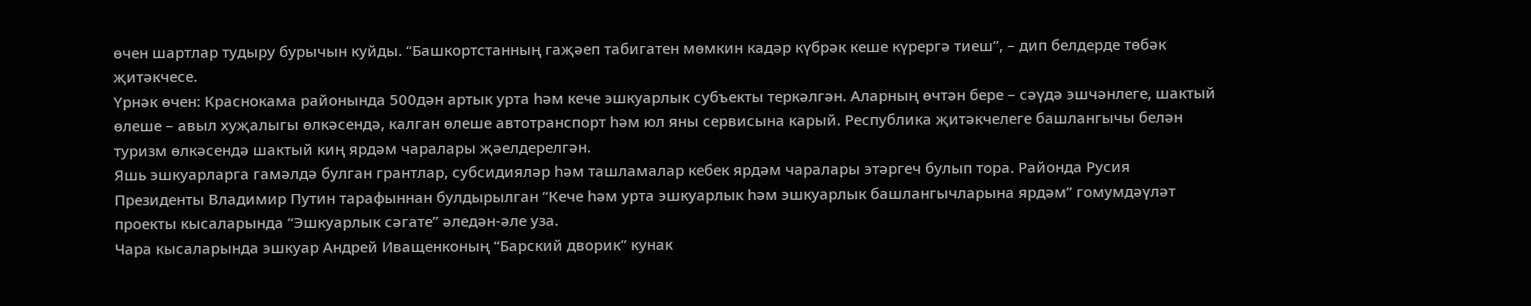өчен шартлар тудыру бурычын куйды. “Башкортстанның гаҗәеп табигатен мөмкин кадәр күбрәк кеше күрергә тиеш”, – дип белдерде төбәк җитәкчесе.
Үрнәк өчен: Краснокама районында 500дән артык урта һәм кече эшкуарлык субъекты теркәлгән. Аларның өчтән бере – сәүдә эшчәнлеге, шактый өлеше – авыл хуҗалыгы өлкәсендә, калган өлеше автотранспорт һәм юл яны сервисына карый. Республика җитәкчелеге башлангычы белән туризм өлкәсендә шактый киң ярдәм чаралары җәелдерелгән.
Яшь эшкуарларга гамәлдә булган грантлар, субсидияләр һәм ташламалар кебек ярдәм чаралары этәргеч булып тора. Районда Русия Президенты Владимир Путин тарафыннан булдырылган “Кече һәм урта эшкуарлык һәм эшкуарлык башлангычларына ярдәм” гомумдәүләт проекты кысаларында “Эшкуарлык сәгате” әледән-әле уза.
Чара кысаларында эшкуар Андрей Иващенконың “Барский дворик” кунак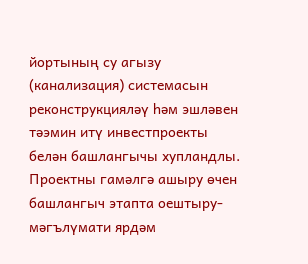йортының су агызу (канализация) системасын реконструкцияләү һәм эшләвен тәэмин итү инвестпроекты белән башлангычы хупландлы. Проектны гамәлгә ашыру өчен башлангыч этапта оештыру-мәгълүмати ярдәм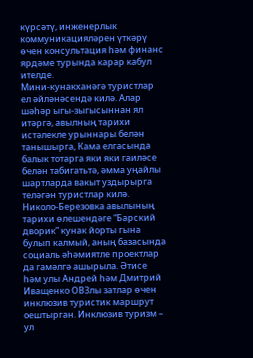күрсәтү, инженерлык коммуникацияләрен үткәрү өчен консультация һәм финанс ярдәме турында карар кабул ителде.
Мини-кунакханәгә туристлар ел әйләнәсендә килә. Алар шәһәр ыгы-зыгысыннан ял итәргә, авылның тарихи истәлекле урыннары белән танышырга, Кама елгасында балык тотарга яки яки гаиләсе белән табигатьтә, әмма уңайлы шартларда вакыт уздырырга теләгән туристлар килә.
Николо-Березовка авылының тарихи өлешендәге “Барский дворик” кунак йорты гына булып калмый, аның базасында социаль әһәмиятле проектлар да гамәлгә ашырыла. Әтисе һәм улы Андрей һәм Дмитрий Иващенко ОВЗлы затлар өчен инклюзив туристик маршрут оештырган. Инклюзив туризм – ул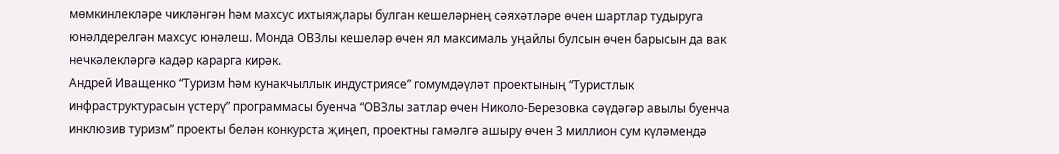мөмкинлекләре чикләнгән һәм махсус ихтыяҗлары булган кешеләрнең сәяхәтләре өчен шартлар тудыруга юнәлдерелгән махсус юнәлеш. Монда ОВЗлы кешеләр өчен ял максималь уңайлы булсын өчен барысын да вак нечкәлекләргә кадәр карарга кирәк.
Андрей Иващенко “Туризм һәм кунакчыллык индустриясе” гомумдәүләт проектының “Туристлык инфраструктурасын үстерү” программасы буенча “ОВЗлы затлар өчен Николо-Березовка сәүдәгәр авылы буенча инклюзив туризм” проекты белән конкурста җиңеп, проектны гамәлгә ашыру өчен 3 миллион сум күләмендә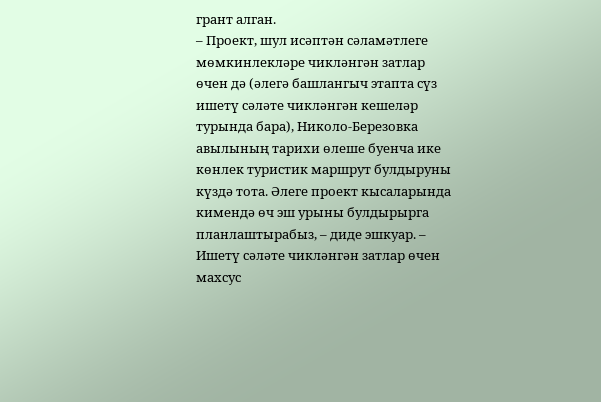грант алган.
– Проект, шул исәптән сәламәтлеге мөмкинлекләре чикләнгән затлар өчен дә (әлегә башлангыч этапта сүз ишетү сәләте чикләнгән кешеләр турында бара), Николо-Березовка авылының тарихи өлеше буенча ике көнлек туристик маршрут булдыруны күздә тота. Әлеге проект кысаларында кимендә өч эш урыны булдырырга планлаштырабыз, – диде эшкуар. – Ишетү сәләте чикләнгән затлар өчен махсус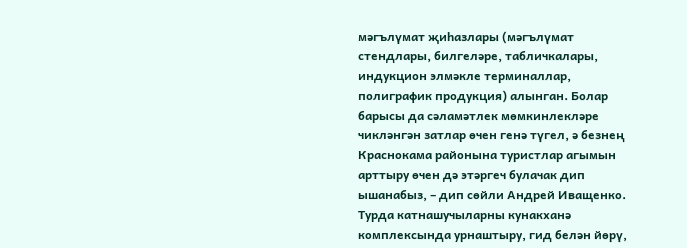мәгълүмат җиһазлары (мәгълүмат стендлары, билгеләре, табличкалары, индукцион элмәкле терминаллар, полиграфик продукция) алынган. Болар барысы да сәламәтлек мөмкинлекләре чикләнгән затлар өчен генә түгел, ә безнең Краснокама районына туристлар агымын арттыру өчен дә этәргеч булачак дип ышанабыз, – дип сөйли Андрей Иващенко.
Турда катнашучыларны кунакханә комплексында урнаштыру, гид белән йөрү,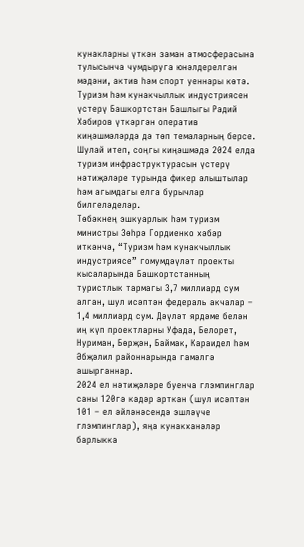кунакларны үткән заман атмосферасына тулысынча чумдыруга юнәлдерелгән мәдәни, актив һәм спорт уеннары көтә.
Туризм һәм кунакчыллык индустриясен үстерү Башкортстан Башлыгы Радий Хәбиров үткәргән оператив киңәшмәләрдә дә төп темаларның берсе. Шулай итеп, соңгы киңәшмәдә 2024 елда туризм инфраструктурасын үстерү нәтиҗәләре турында фикер алыштылар һәм агымдагы елга бурычлар билгеләделәр.
Төбәкнең эшкуарлык һәм туризм министры Зөһрә Гордиенко хәбәр иткәнчә, “Туризм һәм кунакчыллык индустриясе” гомумдәүләт проекты кысаларында Башкортстанның туристлык тармагы 3,7 миллиард сум алган, шул исәптән федераль акчалар – 1,4 миллиард сум. Дәүләт ярдәме белән иң күп проектларны Уфада, Белорет, Нуриман, Бөрҗән, Баймак, Караидел һәм Әбҗәлил районнарында гамәлгә ашырганнар.
2024 ел нәтиҗәләре буенча глэмпинглар саны 120гә кадәр арткан (шул исәптән 101 – ел әйләнәсендә эшләүче глэмпинглар), яңа кунакханәләр барлыкка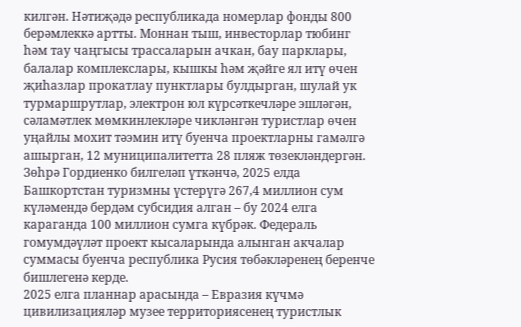килгән. Нәтиҗәдә республикада номерлар фонды 800 берәмлеккә артты. Моннан тыш, инвесторлар тюбинг һәм тау чаңгысы трассаларын ачкан, бау парклары, балалар комплекслары, кышкы һәм җәйге ял итү өчен җиһазлар прокатлау пунктлары булдырган, шулай ук турмаршрутлар, электрон юл күрсәткечләре эшләгән, сәламәтлек мөмкинлекләре чикләнгән туристлар өчен уңайлы мохит тәэмин итү буенча проектларны гамәлгә ашырган, 12 муниципалитетта 28 пляж төзекләндергән.
Зөһрә Гордиенко билгеләп үткәнчә, 2025 елда Башкортстан туризмны үстерүгә 267,4 миллион сум күләмендә бердәм субсидия алган – бу 2024 елга караганда 100 миллион сумга күбрәк. Федераль гомумдәүләт проект кысаларында алынган акчалар суммасы буенча республика Русия төбәкләренең беренче бишлегенә керде.
2025 елга планнар арасында – Евразия күчмә цивилизацияләр музее территориясенең туристлык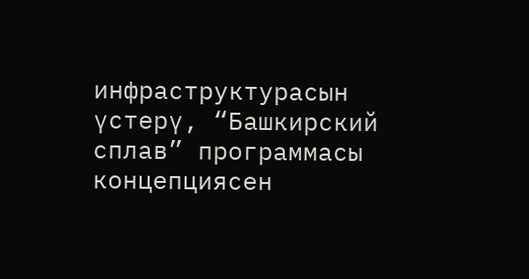инфраструктурасын үстерү, “Башкирский сплав” программасы концепциясен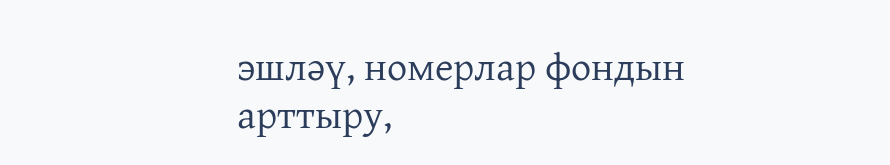эшләү, номерлар фондын арттыру,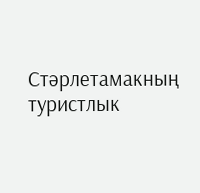Стәрлетамакның туристлык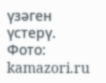үзәген үстерү.
Фото: kamazori.ru